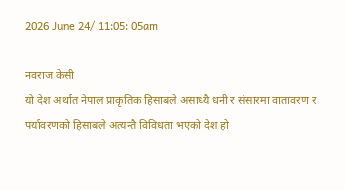2026 June 24/ 11:05: 05am

नवराज केसी
यो देश अर्थात नेपाल प्राकृतिक हिसाबले असाध्यै धनी र संसारमा वातावरण र पर्यावरणको हिसाबले अत्यन्तै विविधता भएको देश हो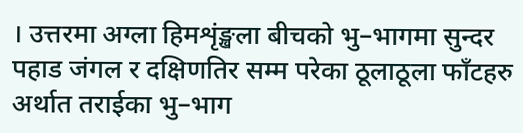। उत्तरमा अग्ला हिमशृंङ्खला बीचको भु–भागमा सुन्दर पहाड जंगल र दक्षिणतिर सम्म परेका ठूलाठूला फाँटहरु अर्थात तराईका भु–भाग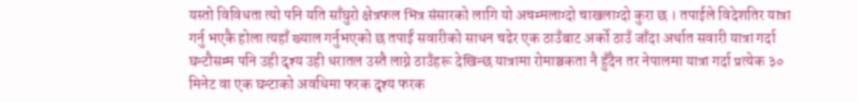यस्तो विविधता त्यो पनि यति साँघुरो क्षेत्रफल भित्र संसारको लागि यो अचम्मलाग्दो चाखलाग्दो कुरा छ । तपाईले विदेशतिर यात्रा गर्नु भएकै होला त्यहाँ ख्याल गर्नुभएको छ तपाईं सवारीको साधन चढेर एक ठाउँबाट अर्को ठाउँ जाँदा अर्थात सवारी यात्रा गर्दा घन्टौसम्म पनि उही दृश्य उही धरातल उस्तै लाग्ने ठाउँहरू देखिन्छ यात्रामा रोमाञ्चकता नै हुँदैन तर नेपालमा यात्रा गर्दा प्रत्येक ३० मिनेट वा एक घन्टाको अवधिमा फरक दृश्य फरक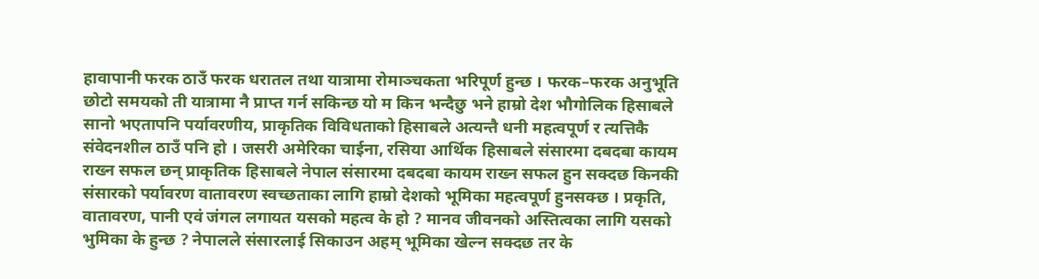हावापानी फरक ठाउँ फरक धरातल तथा यात्रामा रोमाञ्चकता भरिपूर्ण हुन्छ । फरक–फरक अनुभूति छोटो समयको ती यात्रामा नै प्राप्त गर्न सकिन्छ यो म किन भन्दैछु भने हाम्रो देश भौगोलिक हिसाबले सानो भएतापनि पर्यावरणीय, प्राकृतिक विविधताको हिसाबले अत्यन्तै धनी महत्वपूर्ण र त्यत्तिकै संवेदनशील ठाउँ पनि हो । जसरी अमेरिका चाईना, रसिया आर्थिक हिसाबले संसारमा दबदबा कायम राख्न सफल छन् प्राकृतिक हिसाबले नेपाल संसारमा दबदबा कायम राख्न सफल हुन सक्दछ किनकी संसारको पर्यावरण वातावरण स्वच्छताका लागि हाम्रो देशको भूमिका महत्वपूर्ण हुनसक्छ । प्रकृति, वातावरण, पानी एवं जंगल लगायत यसको महत्व के हो ? मानव जीवनको अस्तित्वका लागि यसको भुमिका के हुन्छ ? नेपालले संसारलाई सिकाउन अहम् भूमिका खेल्न सक्दछ तर के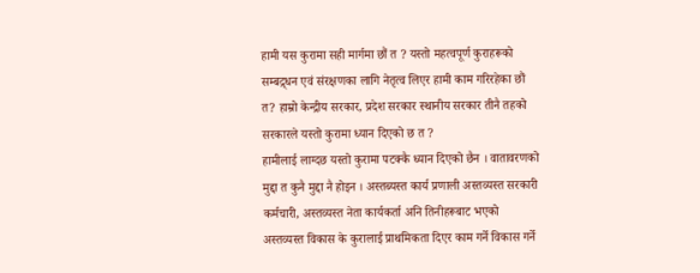हामी यस कुरामा सही मार्गमा छौं त ? यस्तो महत्वपूर्ण कुराहरूको सम्बद्र्धन एवं संरक्षणका लागि नेतृत्व लिएर हामी काम गरिरहेका छौं त? हाम्रो केन्द्रीय सरकार, प्रदेश सरकार स्थानीय सरकार तीनै तहको सरकारले यस्तो कुरामा ध्यान दिएको छ त ?
हामीलाई लाग्दछ यस्तो कुरामा पटक्कै ध्यान दिएको छैन । वातावरणको मुद्दा त कुनै मुद्दा नै होइन । अस्तब्यस्त कार्य प्रणाली अस्तव्यस्त सरकारी कर्मचारी, अस्तव्यस्त नेता कार्यकर्ता अनि तिनीहरूबाट भएको अस्तव्यस्त विकास के कुरालाई प्राथमिकता दिएर काम गर्ने विकास गर्ने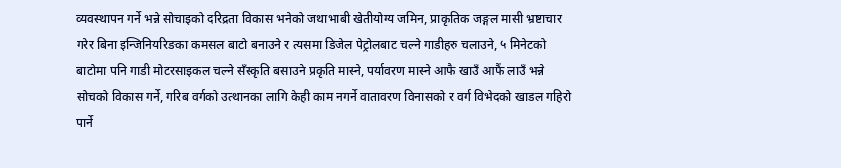व्यवस्थापन गर्ने भन्ने सोचाइको दरिद्रता विकास भनेको जथाभाबी खेतीयोग्य जमिन, प्राकृतिक जङ्गल मासी भ्रष्टाचार गरेर बिना इन्जिनियरिङका कमसल बाटो बनाउने र त्यसमा डिजेल पेट्रोलबाट चल्ने गाडीहरु चलाउने, ५ मिनेटको बाटोमा पनि गाडी मोटरसाइकल चल्ने सँस्कृति बसाउने प्रकृति मास्ने, पर्यावरण मास्ने आफै खाउँ आफैं लाउँ भन्ने सोचको विकास गर्ने, गरिब वर्गको उत्थानका लागि केही काम नगर्ने वातावरण विनासको र वर्ग विभेदको खाडल गहिरो पार्ने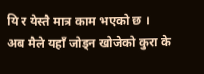यि र येस्तै मात्र काम भएको छ ।
अब मैले यहाँ जोड्न खोजेको कुरा के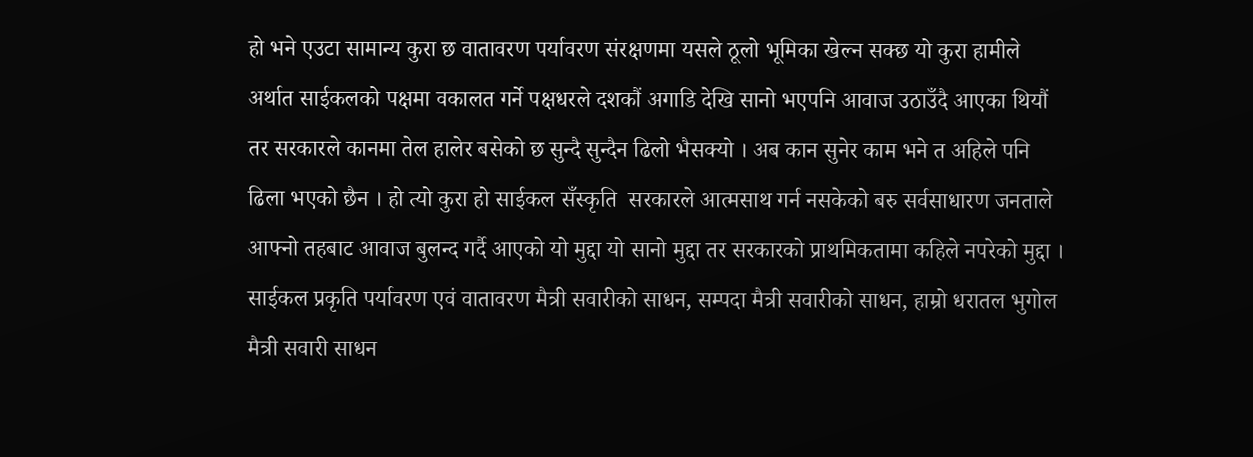हो भने एउटा सामान्य कुरा छ वातावरण पर्यावरण संरक्षणमा यसले ठूलो भूमिका खेल्न सक्छ यो कुरा हामीले अर्थात साईकलको पक्षमा वकालत गर्ने पक्षधरले दशकौं अगाडि देखि सानो भएपनि आवाज उठाउँदै आएका थियौं तर सरकारले कानमा तेल हालेर बसेको छ सुन्दै सुन्दैन ढिलो भैसक्यो । अब कान सुनेर काम भने त अहिले पनि ढिला भएको छैन । हो त्यो कुरा हो साईकल सँस्कृति  सरकारले आत्मसाथ गर्न नसकेको बरु सर्वसाधारण जनताले आफ्नो तहबाट आवाज बुलन्द गर्दै आएको यो मुद्दा यो सानो मुद्दा तर सरकारको प्राथमिकतामा कहिले नपरेको मुद्दा । साईकल प्रकृति पर्यावरण एवं वातावरण मैत्री सवारीको साधन, सम्पदा मैत्री सवारीको साधन, हाम्रो धरातल भुगोल मैत्री सवारी साधन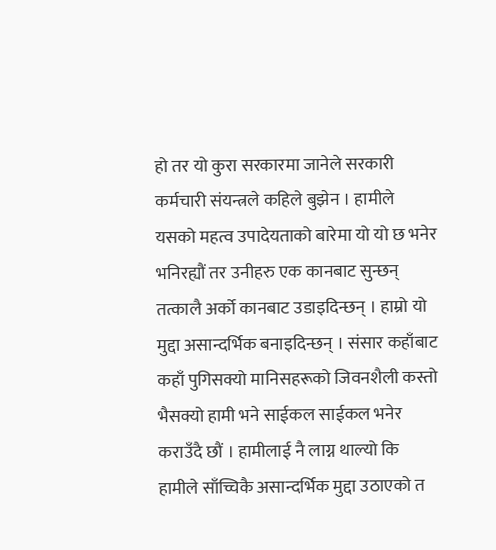हो तर यो कुरा सरकारमा जानेले सरकारी कर्मचारी संयन्त्रले कहिले बुझेन । हामीले यसको महत्व उपादेयताको बारेमा यो यो छ भनेर भनिरह्यौं तर उनीहरु एक कानबाट सुन्छन् तत्कालै अर्को कानबाट उडाइदिन्छन् । हाम्रो यो मुद्दा असान्दर्भिक बनाइदिन्छन् । संसार कहाँबाट कहाँ पुगिसक्यो मानिसहरूको जिवनशैली कस्तो भैसक्यो हामी भने साईकल साईकल भनेर कराउँदै छौं । हामीलाई नै लाग्न थाल्यो कि हामीले साँच्चिकै असान्दर्भिक मुद्दा उठाएको त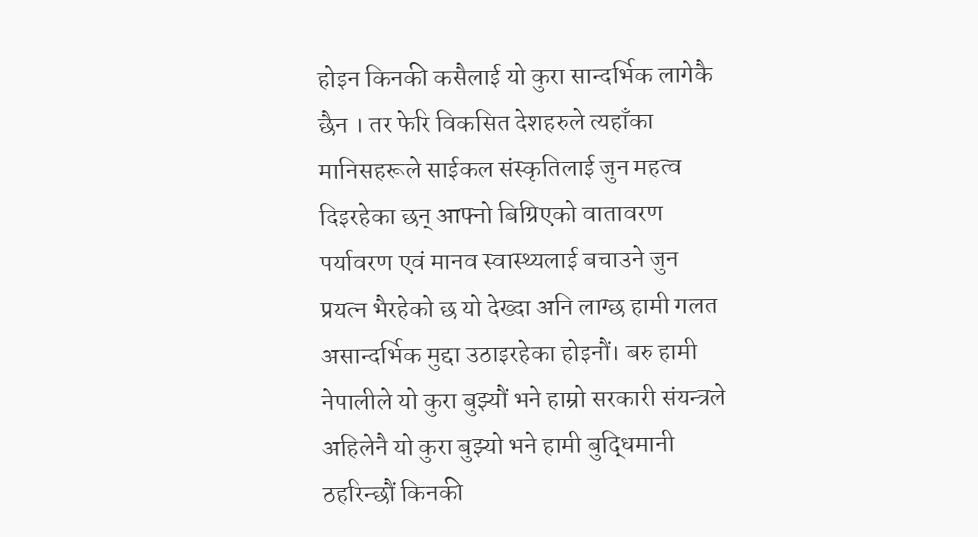होइन किनकी कसैलाई यो कुरा सान्दर्भिक लागेकै छैन । तर फेरि विकसित देशहरुले त्यहाँका मानिसहरूले साईकल संस्कृतिलाई जुन महत्व दिइरहेका छन् आफ्नो बिग्रिएको वातावरण पर्यावरण एवं मानव स्वास्थ्यलाई बचाउने जुन प्रयत्न भैरहेको छ यो देख्दा अनि लाग्छ हामी गलत असान्दर्भिक मुद्दा उठाइरहेका होइनौं। बरु हामी नेपालीले यो कुरा बुझ्यौं भने हाम्रो सरकारी संयन्त्रले अहिलेनै यो कुरा बुझ्यो भने हामी बुद्धिमानी ठहरिन्छौं किनकी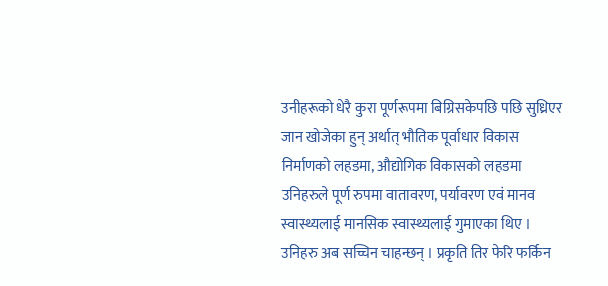उनीहरूको धेरै कुरा पूर्णरूपमा बिग्रिसकेपछि पछि सुध्रिएर जान खोजेका हुन् अर्थात् भौतिक पूर्वाधार विकास निर्माणको लहडमा, औद्योगिक विकासको लहडमा उनिहरुले पूर्ण रुपमा वातावरण, पर्यावरण एवं मानव स्वास्थ्यलाई मानसिक स्वास्थ्यलाई गुमाएका थिए । उनिहरु अब सच्चिन चाहन्छन् । प्रकृति तिर फेरि फर्किन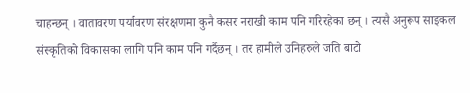चाहन्छन् । वातावरण पर्यावरण संरक्षणमा कुनै कसर नराखी काम पनि गरिरहेका छन् । त्यसै अनुरूप साइकल संस्कृतिको विकासका लागि पनि काम पनि गर्दैछन् । तर हामीले उनिहरुले जति बाटो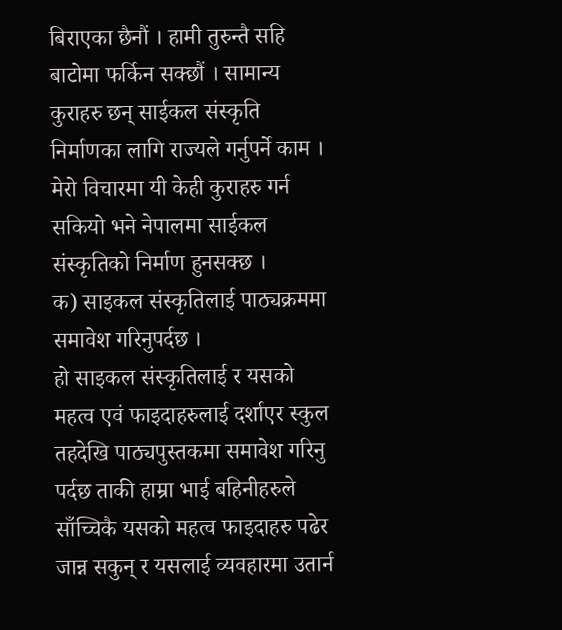बिराएका छैनौं । हामी तुरुन्तै सहि बाटोमा फर्किन सक्छौं । सामान्य कुराहरु छन् साईकल संस्कृति निर्माणका लागि राज्यले गर्नुपर्ने काम । मेरो विचारमा यी केही कुराहरु गर्न सकियो भने नेपालमा साईकल संस्कृतिको निर्माण हुनसक्छ ।
क) साइकल संस्कृतिलाई पाठ्यक्रममा समावेश गरिनुपर्दछ ।
हो साइकल संस्कृतिलाई र यसको महत्व एवं फाइदाहरुलाई दर्शाएर स्कुल तहदेखि पाठ्यपुस्तकमा समावेश गरिनु पर्दछ ताकी हाम्रा भाई बहिनीहरुले साँच्चिकै यसको महत्व फाइदाहरु पढेर जान्न सकुन् र यसलाई व्यवहारमा उतार्न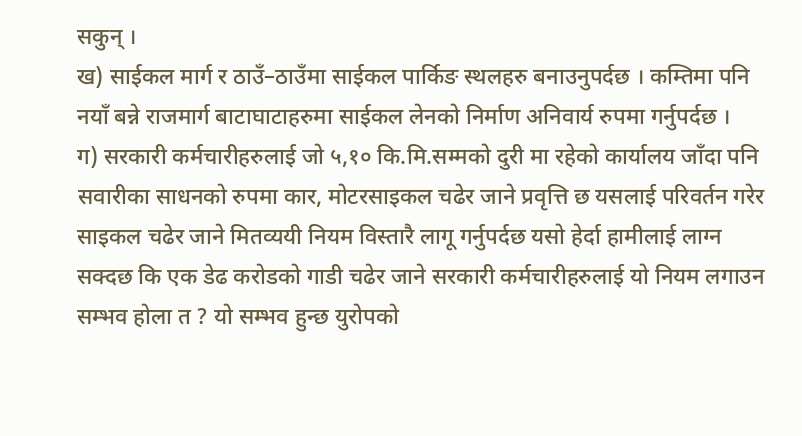सकुन् ।
ख) साईकल मार्ग र ठाउँ–ठाउँमा साईकल पार्किङ स्थलहरु बनाउनुपर्दछ । कम्तिमा पनि नयाँ बन्ने राजमार्ग बाटाघाटाहरुमा साईकल लेनको निर्माण अनिवार्य रुपमा गर्नुपर्दछ ।
ग) सरकारी कर्मचारीहरुलाई जो ५,१० कि.मि.सम्मको दुरी मा रहेको कार्यालय जाँदा पनि सवारीका साधनको रुपमा कार, मोटरसाइकल चढेर जाने प्रवृत्ति छ यसलाई परिवर्तन गरेर साइकल चढेर जाने मितव्ययी नियम विस्तारै लागू गर्नुपर्दछ यसो हेर्दा हामीलाई लाग्न सक्दछ कि एक डेढ करोडको गाडी चढेर जाने सरकारी कर्मचारीहरुलाई यो नियम लगाउन सम्भव होला त ? यो सम्भव हुन्छ युरोपको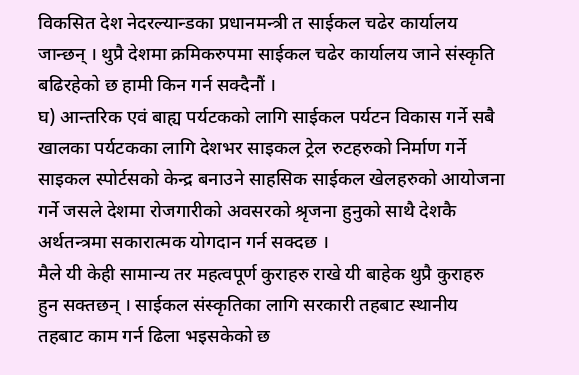विकसित देश नेदरल्यान्डका प्रधानमन्त्री त साईकल चढेर कार्यालय जान्छन् । थुप्रै देशमा क्रमिकरुपमा साईकल चढेर कार्यालय जाने संस्कृति बढिरहेको छ हामी किन गर्न सक्दैनौं ।
घ) आन्तरिक एवं बाह्य पर्यटकको लागि साईकल पर्यटन विकास गर्ने सबै खालका पर्यटकका लागि देशभर साइकल ट्रेल रुटहरुको निर्माण गर्ने साइकल स्पोर्टसको केन्द्र बनाउने साहसिक साईकल खेलहरुको आयोजना गर्ने जसले देशमा रोजगारीको अवसरको श्रृजना हुनुको साथै देशकै अर्थतन्त्रमा सकारात्मक योगदान गर्न सक्दछ ।
मैले यी केही सामान्य तर महत्वपूर्ण कुराहरु राखे यी बाहेक थुप्रै कुराहरु हुन सक्तछन् । साईकल संस्कृतिका लागि सरकारी तहबाट स्थानीय तहबाट काम गर्न ढिला भइसकेको छ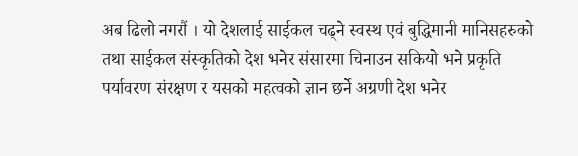अब ढिलो नगरौं । यो देशलाई साईकल चढ्ने स्वस्थ एवं बुद्धिमानी मानिसहरुको तथा साईकल संस्कृतिको देश भनेर संसारमा चिनाउन सकियो भने प्रकृति पर्यावरण संरक्षण र यसको महत्वको ज्ञान छर्ने अग्रणी देश भनेर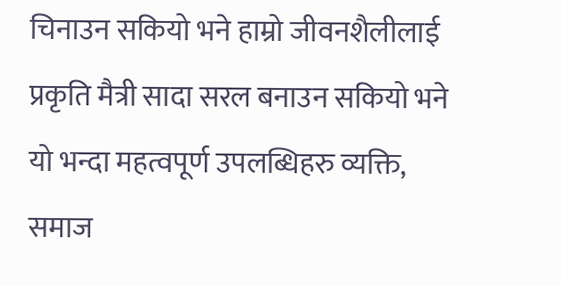चिनाउन सकियो भने हाम्रो जीवनशैलीलाई प्रकृति मैत्री सादा सरल बनाउन सकियो भने यो भन्दा महत्वपूर्ण उपलब्धिहरु व्यक्ति, समाज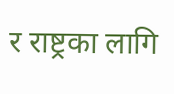र राष्ट्रका लागि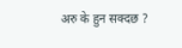अरु के हुन सक्दछ ?